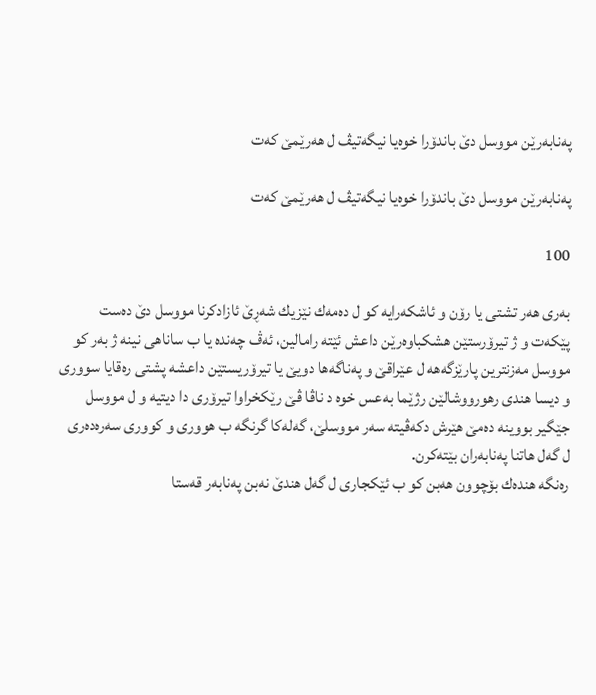په‌نابه‌رێن مووسل دێ باندۆرا خوه‌یا نیگه‌تیڤ ل هه‌رێمێ كه‌ت

په‌نابه‌رێن مووسل دێ باندۆرا خوه‌یا نیگه‌تیڤ ل هه‌رێمێ كه‌ت

100

به‌ری هه‌ر تشتی یا رۆن و ئاشكه‌رایه‌ كو ل ده‌مه‌ك نێزیك شه‌ڕێ ئازادكرنا مووسل دێ ده‌ست پێكه‌ت و ژ تیرۆرستێن هشكباوه‌رێن داعش ئێته‌ رامالین، ئه‌ڤ چه‌نده‌ یا ب ساناهی نینه‌ ژ به‌ر كو مووسل مه‌زنترین پارێزگه‌هه‌ ل عێراقێ و په‌ناگه‌ها دویێ یا تیرۆریستێن داعشه‌ پشتی ره‌قایا سووری و دیسا هندی رهورووشالێن رژێما به‌عس خوه‌ د ناڤا ڤێ رێكخراوا تیرۆری دا دیتیه‌ و ل مووسل جێگیر بووینه‌ ده‌مێ هێرش دكه‌ڤیته‌ سه‌ر مووسلێ، گه‌له‌كا گرنگه‌ ب هووری و كووری سه‌ره‌ده‌ری ل گه‌ل هاتنا په‌نابه‌ران بێته‌كرن.
ره‌نگه‌ هنده‌ك بۆچوون هه‌بن كو ب ئێكجاری ل گه‌ل هندێ نه‌بن په‌نابه‌ر قه‌ستا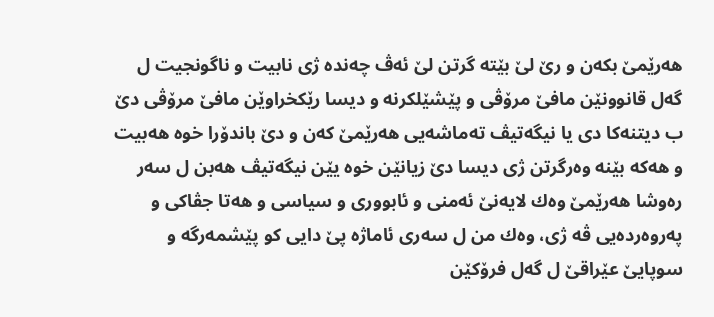هه‌رێمێ بكه‌ن و رێ لێ بێته‌ گرتن لێ ئه‌ڤ چه‌نده‌ ژی نابیت و ناگونجیت ل گه‌ل قانوونێن مافێ مرۆڤی و پێشێلكرنه‌ و دیسا رێكخراوێن مافێ مرۆڤی دێ ب دیتنه‌كا دی یا نیگه‌تیڤ ته‌ماشه‌یی هه‌رێمێ كه‌ن و دێ باندۆرا خوه‌ هه‌بیت و هه‌كه‌ بێنه‌ وه‌رگرتن ژی دیسا دێ زیانێن خوه‌ یێن نیگه‌تیڤ هه‌بن ل سه‌ر ره‌وشا هه‌رێمێ وه‌ك لایه‌نێ ئه‌منی و ئابووری و سیاسی و هه‌تا جڤاكی و په‌روه‌رده‌یی ڤه‌ ژی، وه‌ك من ل سه‌ری ئاماژه‌ پێ دایی كو پێشمه‌رگه‌ و سوپایێ عێراقێ ل گه‌ل فرۆكێن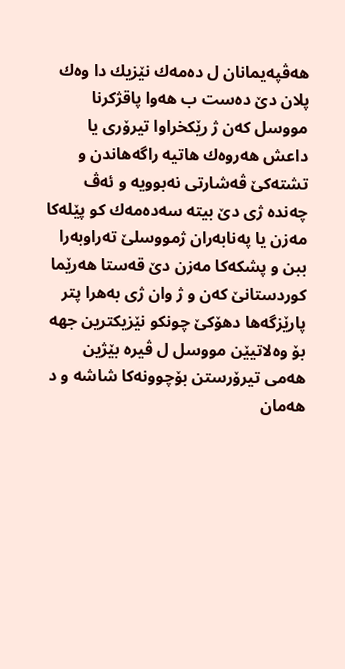هه‌ڤپه‌یمانان ل ده‌مه‌ك نێزیك دا وه‌ك پلان دێ ده‌ست ب هه‌وا پاقژكرنا مووسل كه‌ن ژ رێكخراوا تیرۆری یا داعش هه‌روه‌ك هاتیه‌ راگه‌هاندن و تشته‌كێ ڤه‌شارتی نه‌بوویه‌ و ئه‌ڤ چه‌نده‌ ژی دێ بیته‌ سه‌ده‌مه‌ك كو پێله‌كا مه‌زن یا په‌نابه‌ران ژمووسلێ ته‌راوبه‌را ببن و پشكه‌كا مه‌زن دێ قه‌ستا هه‌رێما كوردستانێ كه‌ن و ژ وان ژی به‌هرا پتر پارێزگه‌ها دهۆكێ چونكو نێزیكترین جهه‌ بۆ وه‌لاتیێن مووسل ل ڤیره‌ بێژین هه‌می تیرۆرستن بۆچوونه‌كا شاشه‌ و د هه‌مان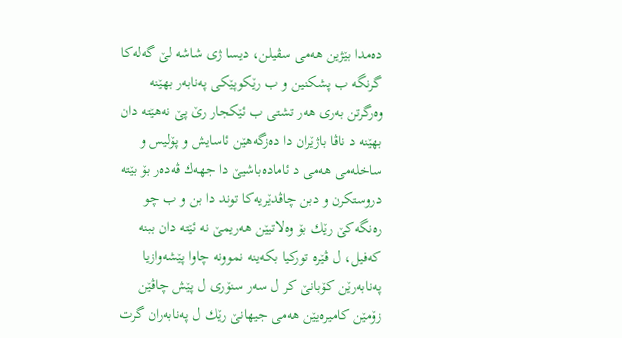ده‌مدا بێژین هه‌می سڤیلن، دیسا ژی شاشه‌ لێ گه‌له‌كا گرنگه‌ ب پشكنین و ب رێكوپێكی په‌نابه‌ر بهێنه‌ وه‌رگرتن به‌ری هه‌ر تشتی ب ئێكجار رێ پێ نه‌هێته‌ دان بهێنه‌ د ناڤا باژێران دا ده‌زگه‌هێن ئاسایش و پۆلیس و ساخله‌می هه‌می د ئاماده‌باشیێ دا جهه‌ك ڤه‌ده‌ر بۆ بێته‌ دروستكرن و دبن چاڤدێریه‌كا توند دا بن و ب چو ره‌نگه‌كێ رێك بۆ وه‌لاتیێن هه‌ریمێ نه‌ ئێته‌ دان ببنه‌ كه‌فیل، ل ڤێره‌ توركیا بكه‌ینه‌ نموونه‌ چاوا پێشه‌وازیا په‌نابه‌رێن كۆبانێ كر ل سه‌ر سنۆری ل پێش چاڤێن زۆمێن كامیره‌یێن هه‌می جیهانێ رێك ل په‌نابه‌ران گرت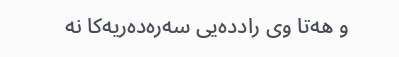و هه‌تا وی رادده‌یی سه‌ره‌ده‌ریه‌كا نه‌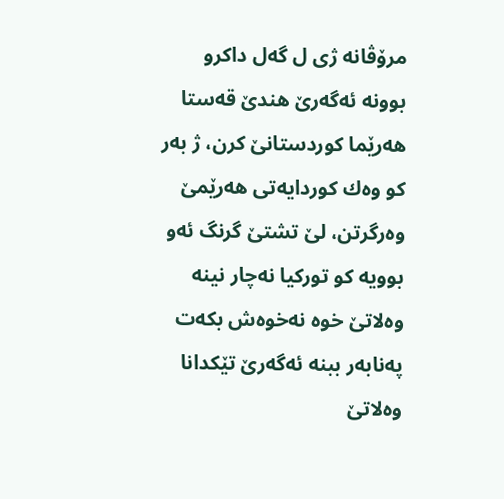مرۆڤانه‌ ژی ل گه‌ل داكرو بوونه‌ ئه‌گه‌رێ هندێ قه‌ستا هه‌رێما كوردستانێ كرن، ژ به‌ر كو وه‌ك كوردایه‌تی هه‌رێمێ وه‌رگرتن، لێ تشتێ گرنگ ئه‌و بوویه‌ كو توركیا نه‌چار نینه‌ وه‌لاتێ خوه‌ نه‌خوه‌ش بكه‌ت په‌نابه‌ر ببنه‌ ئه‌گه‌رێ تێكدانا وه‌لاتێ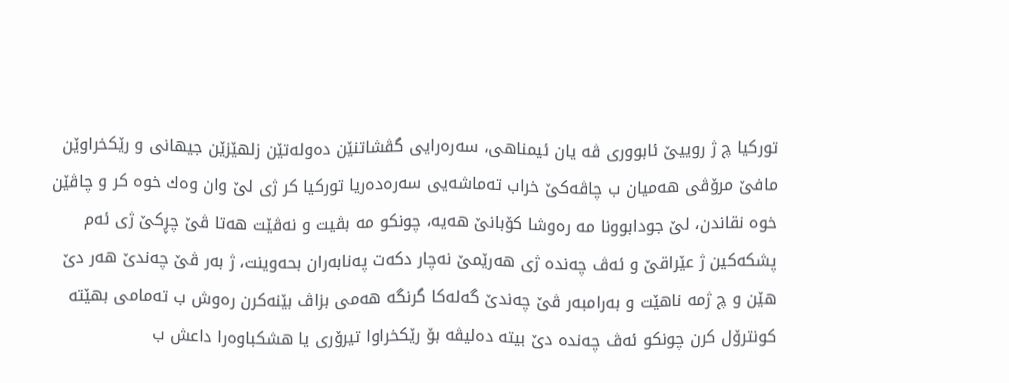توركیا چ ژ روییێ ئابووری ڤه‌ یان ئیمناهی، سه‌ره‌رایی گڤشاتنێن ده‌وله‌تێن زلهێزێن جیهانی و رێكخراوێن مافێ مرۆڤی هه‌میان ب چاڤه‌كێ خراب ته‌ماشه‌یی سه‌ره‌ده‌ریا توركیا كر ژی لێ وان وه‌ك خوه‌ كر و چاڤێن خوه‌ نقاندن، لێ جودابوونا مه‌ ره‌وشا كۆبانێ هه‌یه‌، چونكو مه‌ بڤیت و نه‌ڤێت هه‌تا ڤێ چڕكێ ژی ئه‌م پشكه‌كین ژ عێراقێ و ئه‌ڤ چه‌نده‌ ژی هه‌رێمێ نه‌چار دكه‌ت په‌نابه‌ران بحه‌وینت، ژ به‌ر ڤێ چه‌ندێ هه‌ر دێ هێن و چ ژمه‌ ناهێت و به‌رامبه‌ر ڤێ چه‌ندێ گه‌له‌كا گرنگه‌ هه‌می بزاڤ بێنه‌كرن ره‌وش ب ته‌مامی بهێته‌ كونترۆل كرن چونكو ئه‌ڤ چه‌نده‌ دێ بیته‌ ده‌لیڤه‌ بۆ رێكخراوا تیرۆری یا هشكباوه‌را داعش ب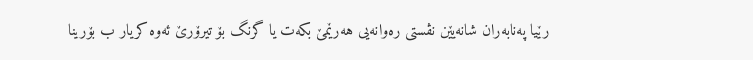رێیا په‌نابه‌ران شانه‌یێن نڤستی ره‌وانه‌یی هه‌رێمێ بكه‌ت یا گرنگ بۆ تیرۆرێ ئه‌وه‌ كریار ب بۆرینا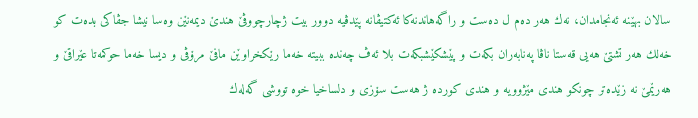سالان بهێنه‌ ئه‌نجامدان، نه‌ك هه‌ر ده‌م ل ده‌ست و راگه‌هاندنه‌كا ئه‌كتیڤانه‌ پێدڤیه‌ دوور بیت ژچارچووڤێ هندێ دیمه‌نێن وه‌سا نیشا جڤاكی بده‌ت كو خه‌لك هه‌ر تشتێ هه‌یی قه‌ستا ناڤا په‌نابه‌ران بكه‌ت و پێشكێشبكه‌ت بلا ئه‌ڤ چه‌نده‌ ببیته‌ خه‌ما رێكخراوێن مافێ مرۆڤی و دیسا خه‌ما حوكمه‌تا عێراقێ و هه‌رێمێ نه‌ زێده‌تر چونكو هندی مێژوویه‌ و هندی كورده‌ ژ هه‌ست سۆزی و دلساخیا خوه‌ تووشی گه‌له‌ك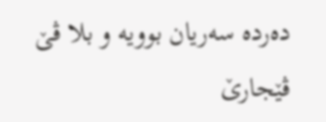ده‌رده‌ سه‌ریان بوویه‌ و بلا ڤێ ڤێجارێ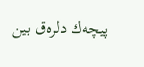پیچه‌ك دلره‌ق بین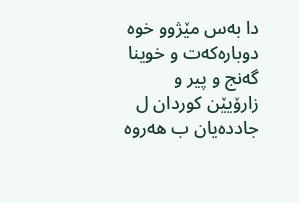دا به‌س مێژوو خوه‌ دوباره‌كه‌ت و خوینا گه‌نج و پیر و زارۆیێن كوردان ل جادده‌یان ب هه‌روه‌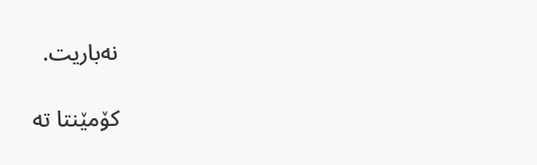نه‌باریت.

کۆمێنتا تە